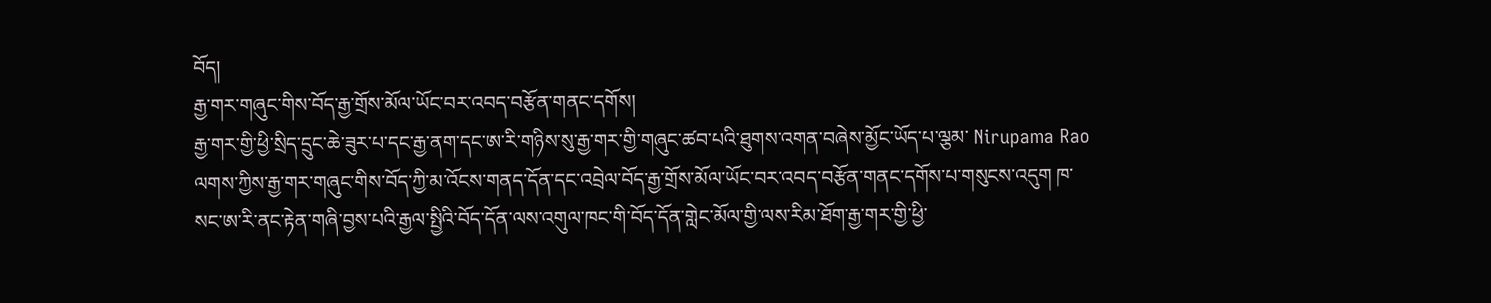བོད།
རྒྱ་གར་གཞུང་གིས་བོད་རྒྱ་གྲོས་མོལ་ཡོང་བར་འབད་བརྩོན་གནང་དགོས།
རྒྱ་གར་གྱི་ཕྱི་སྲིད་དྲུང་ཆེ་ཟུར་པ་དང་རྒྱ་ནག་དང་ཨ་རི་གཉིས་སུ་རྒྱ་གར་གྱི་གཞུང་ཚབ་པའི་ཐུགས་འགན་བཞེས་མྱོང་ཡོད་པ་ལྕམ་ Nirupama Rao ལགས་ཀྱིས་རྒྱ་གར་གཞུང་གིས་བོད་ཀྱི་མ་འོངས་གནད་དོན་དང་འབྲེལ་བོད་རྒྱ་གྲོས་མོལ་ཡོང་བར་འབད་བརྩོན་གནང་དགོས་པ་གསུངས་འདུག ཁ་སང་ཨ་རི་ནང་རྟེན་གཞི་བྱས་པའི་རྒྱལ་སྤྱིའི་བོད་དོན་ལས་འགུལ་ཁང་གི་བོད་དོན་གླེང་མོལ་གྱི་ལས་རིམ་ཐོག་རྒྱ་གར་གྱི་ཕྱི་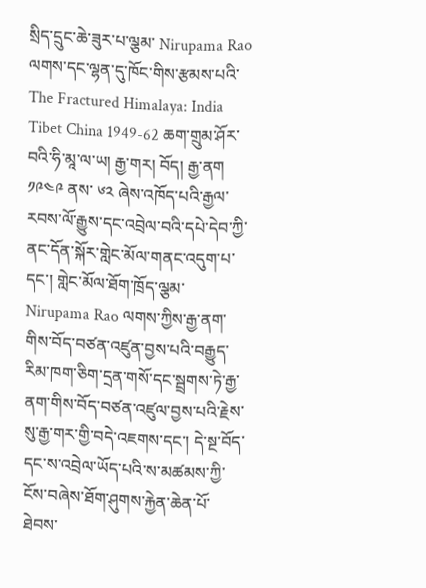སྲིད་དྲུང་ཆེ་ཟུར་པ་ལྕམ་ Nirupama Rao ལགས་དང་ལྷན་དུ་ཁོང་གིས་རྩམས་པའི་ The Fractured Himalaya: India Tibet China 1949-62 ཆག་གྲུམ་ཤོར་བའི་ཧི་མཱ་ལ་ཡ། རྒྱ་གར། བོད། རྒྱ་ནག ༡༩༤༩ ནས་ ༦༢ ཞེས་འཁོད་པའི་རྒྱལ་རབས་ལོ་རྒྱུས་དང་འབྲེལ་བའི་དཔེ་དེབ་ཀྱི་ནང་དོན་སྐོར་གླེང་མོལ་གནང་འདུག་པ་དང་། གླེང་མོལ་ཐོག་ཁྲོད་ལྕམ་ Nirupama Rao ལགས་ཀྱིས་རྒྱ་ནག་གིས་བོད་བཙན་འཛུན་བྱས་པའི་བརྒྱུད་རིམ་ཁག་ཅིག་དྲན་གསོ་དང་སྦྲགས་ཏེ་རྒྱ་ནག་གིས་བོད་བཙན་འཛུལ་བྱས་པའི་རྗེས་སུ་རྒྱ་གར་གྱི་བདེ་འཇགས་དང་། དེ་སྔ་བོད་དང་ས་འབྲེལ་ཡོད་པའི་ས་མཚམས་ཀྱི་ངོས་བཞེས་ཐོག་ཤུགས་རྐྱེན་ཆེན་པོ་ ཐེབས་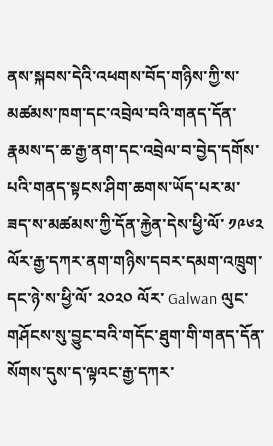ནས་སྐབས་དེའི་འཕགས་བོད་གཉིས་ཀྱི་ས་མཚམས་ཁག་དང་འབྲེལ་བའི་གནད་དོན་རྣམས་ད་ཆ་རྒྱ་ནག་དང་འབྲེལ་བ་བྱེད་དགོས་པའི་གནད་སྟངས་ཤིག་ཆགས་ཡོད་པར་མ་ཟད་ས་མཚམས་ཀྱི་དོན་རྐྱེན་དེས་ཕྱི་ལོ་ ༡༩༦༢ ལོར་རྒྱ་དཀར་ནག་གཉིས་དབར་དམག་འཁྲུག་དང་ཉེ་ས་ཕྱི་ལོ་ ༢༠༢༠ ལོར་ Galwan ལུང་གཤོངས་སུ་བྱུང་བའི་གདོང་ཐུག་གི་གནད་དོན་སོགས་དུས་ད་ལྟའང་རྒྱ་དཀར་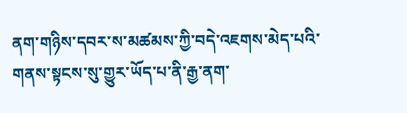ནག་གཉིས་དབར་ས་མཚམས་ཀྱི་བདེ་འཇགས་མེད་པའི་གནས་སྟངས་སུ་གྱུར་ཡོད་པ་ནི་རྒྱ་ནག་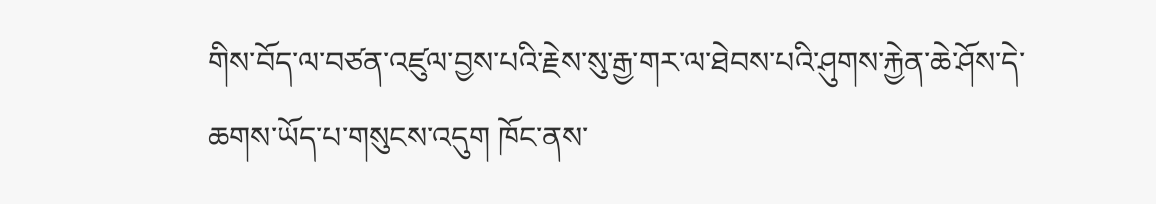གིས་བོད་ལ་བཙན་འཛུལ་བྱས་པའི་རྗེས་སུ་རྒྱ་གར་ལ་ཐེབས་པའི་ཤུགས་རྐྱེན་ཆེ་ཤོས་དེ་ཆགས་ཡོད་པ་གསུངས་འདུག ཁོང་ནས་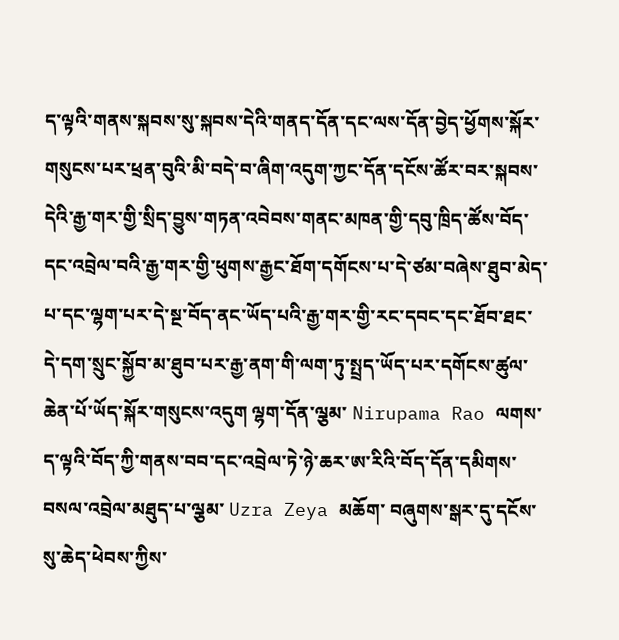ད་ལྟའི་གནས་སྐབས་སུ་སྐབས་དེའི་གནད་དོན་དང་ལས་དོན་བྱེད་ཕྱོགས་སྐོར་གསུངས་པར་ཕྲན་བུའི་མི་བདེ་བ་ཞིག་འདུག་ཀྱང་དོན་དངོས་ཚོར་བར་སྐབས་དེའི་རྒྱ་གར་གྱི་སྲིད་བྱུས་གཏན་འབེབས་གནང་མཁན་གྱི་དབུ་ཁྲིད་ཚོས་བོད་དང་འབྲེལ་བའི་རྒྱ་གར་གྱི་ཕུགས་རྒྱང་ཐོག་དགོངས་པ་དེ་ཙམ་བཞེས་ཐུབ་མེད་པ་དང་ལྷག་པར་དེ་སྔ་བོད་ནང་ཡོད་པའི་རྒྱ་གར་གྱི་རང་དབང་དང་ཐོབ་ཐང་དེ་དག་སྲུང་སྐྱོབ་མ་ཐུབ་པར་རྒྱ་ནག་གི་ལག་ཏུ་སྤྲད་ཡོད་པར་དགོངས་ཚུལ་ཆེན་པོ་ཡོད་སྐོར་གསུངས་འདུག ལྷག་དོན་ལྕམ་ Nirupama Rao ལགས་ད་ལྟའི་བོད་ཀྱི་གནས་བབ་དང་འབྲེལ་ཏེ་ཉེ་ཆར་ཨ་རིའི་བོད་དོན་དམིགས་བསལ་འབྲེལ་མཐུད་པ་ལྕམ་ Uzra Zeya མཆོག་ བཞུགས་སྒར་དུ་དངོས་སུ་ཆེད་ཕེབས་ཀྱིས་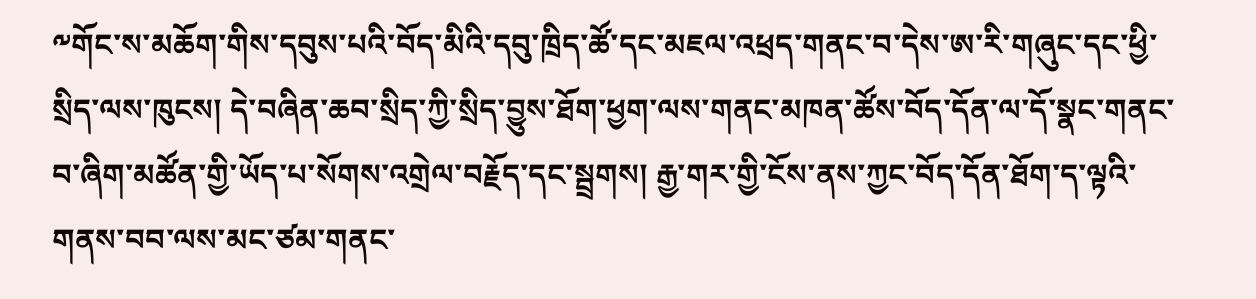༸གོང་ས་མཆོག་གིས་དབུས་པའི་བོད་མིའི་དབུ་ཁྲིད་ཚོ་དང་མཇལ་འཕྲད་གནང་བ་དེས་ཨ་རི་གཞུང་དང་ཕྱི་སྲིད་ལས་ཁུངས། དེ་བཞིན་ཆབ་སྲིད་ཀྱི་སྲིད་བྱུས་ཐོག་ཕྱག་ལས་གནང་མཁན་ཚོས་བོད་དོན་ལ་དོ་སྣང་གནང་བ་ཞིག་མཚོན་གྱི་ཡོད་པ་སོགས་འགྲེལ་བརྗོད་དང་སྦྲགས། རྒྱ་གར་གྱི་ངོས་ནས་ཀྱང་བོད་དོན་ཐོག་ད་ལྟའི་གནས་བབ་ལས་མང་ཙམ་གནང་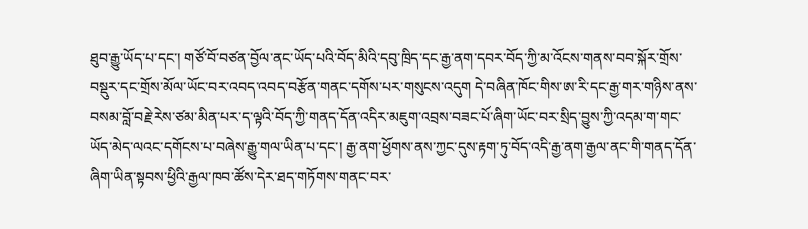ཐུབ་རྒྱུ་ཡོད་པ་དང་། གཙོ་བོ་བཙན་བྱོལ་ནང་ཡོད་པའི་བོད་མིའི་དབུ་ཁྲིད་དང་རྒྱ་ནག་དབར་བོད་ཀྱི་མ་འོངས་གནས་བབ་སྐོར་གྲོས་བསྡུར་དང་གྲོས་མོལ་ཡོང་བར་འབད་འབད་བརྩོན་གནང་དགོས་པར་གསུངས་འདུག དེ་བཞིན་ཁོང་གིས་ཨ་རི་དང་རྒྱ་གར་གཉིས་ནས་བསམ་བློ་བརྗེ་རེས་ཙམ་མིན་པར་ད་ལྟའི་བོད་ཀྱི་གནད་དོན་འདིར་མཇུག་འབྲས་བཟང་པོ་ཞིག་ཡོང་བར་སྲིད་བྱུས་ཀྱི་འདམ་ག་གང་ཡོད་མེད་ལའང་དགོངས་པ་བཞེས་རྒྱུ་གལ་ཡིན་པ་དང་། རྒྱ་ནག་ཕྱོགས་ནས་ཀྱང་དུས་རྟག་ཏུ་བོད་འདི་རྒྱ་ནག་རྒྱལ་ནང་གི་གནད་དོན་ཞིག་ཡིན་སྟབས་ཕྱིའི་རྒྱལ་ཁབ་ཚོས་དེར་ཐད་གཏོགས་གནང་བར་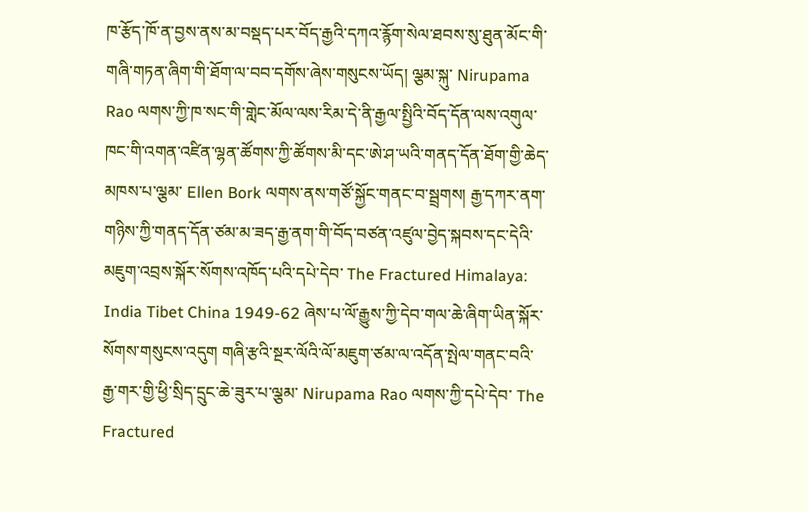ཁ་རྩོད་ཁོ་ན་བྱས་ནས་མ་བསྡད་པར་བོད་རྒྱའི་དཀའ་རྙོག་སེལ་ཐབས་སུ་ཐུན་མོང་གི་གཞི་གཏན་ཞིག་གི་ཐོག་ལ་བབ་དགོས་ཞེས་གསུངས་ཡོད། ལྕམ་སྐུ་ Nirupama Rao ལགས་ཀྱི་ཁ་སང་གི་གླེང་མོལ་ལས་རིམ་དེ་ནི་རྒྱལ་སྤྱིའི་བོད་དོན་ལས་འགུལ་ཁང་གི་འགན་འཛིན་ལྷན་ཚོགས་ཀྱི་ཚོགས་མི་དང་ཨེ་ཤ་ཡའི་གནད་དོན་ཐོག་གྱི་ཆེད་མཁས་པ་ལྕམ་ Ellen Bork ལགས་ནས་གཙོ་སྐྱོང་གནང་བ་སྦྲགས། རྒྱ་དཀར་ནག་གཉིས་ཀྱི་གནད་དོན་ཙམ་མ་ཟད་རྒྱ་ནག་གི་བོད་བཙན་འཛུལ་བྱེད་སྐབས་དང་དེའི་མཇུག་འབྲས་སྐོར་སོགས་འཁོད་པའི་དཔེ་དེབ་ The Fractured Himalaya: India Tibet China 1949-62 ཞེས་པ་ལོ་རྒྱུས་ཀྱི་དེབ་གལ་ཆེ་ཞིག་ཡིན་སྐོར་སོགས་གསུངས་འདུག གཞི་རྩའི་སྔར་ལོའི་ལོ་མཇུག་ཙམ་ལ་འདོན་སྤེལ་གནང་བའི་རྒྱ་གར་གྱི་ཕྱི་སྲིད་དྲུང་ཆེ་ཟུར་པ་ལྕམ་ Nirupama Rao ལགས་ཀྱི་དཔེ་དེབ་ The Fractured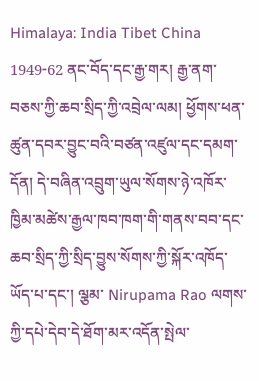Himalaya: India Tibet China 1949-62 ནང་བོད་དང་རྒྱ་གར། རྒྱ་ནག་བཅས་ཀྱི་ཆབ་སྲིད་ཀྱི་འབྲེལ་ལམ། ཕྱོགས་ཕན་ཚུན་དབར་བྱུང་བའི་བཙན་འཛུལ་དང་དམག་དོན། དེ་བཞིན་འབྲུག་ཡུལ་སོགས་ཉེ་འཁོར་ཁྱིམ་མཚེས་རྒྱལ་ཁབ་ཁག་གི་གནས་བབ་དང་ཆབ་སྲིད་ཀྱི་སྲིད་བྱུས་སོགས་ཀྱི་སྐོར་འཁོད་ཡོད་པ་དང་། ལྕམ་ Nirupama Rao ལགས་ཀྱི་དཔེ་དེབ་དེ་ཐོག་མར་འདོན་སྤེལ་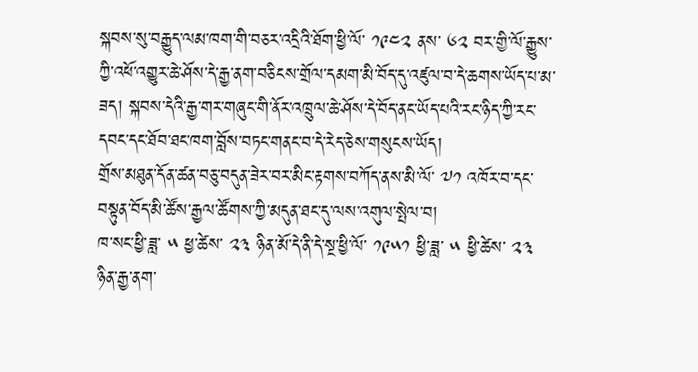སྐབས་སུ་བརྒྱུད་ལམ་ཁག་གི་བཅར་འདྲིའི་ཐོག་ཕྱི་ལོ་ ༡༩༤༢ ནས་ ༦༢ བར་གྱི་ལོ་རྒྱུས་ཀྱི་འཕོ་འགྱུར་ཆེ་ཤོས་དེ་རྒྱ་ནག་བཅིངས་གྲོལ་དམག་མི་བོད་དུ་འཛུལ་བ་དེ་ཆགས་ཡོད་པ་མ་ཟད། སྐབས་དེའི་རྒྱ་གར་གཞུང་གི་ནོར་འཁྲུལ་ཆེ་ཤོས་དེ་བོད་ནང་ཡོད་པའི་རང་ཉིད་ཀྱི་རང་དབང་དང་ཐོབ་ཐང་ཁག་བློས་བཏང་གནང་བ་དེ་རེད་ཅེས་གསུངས་ཡོད།
གྲོས་མཐུན་དོན་ཚན་བཅུ་བདུན་ཟེར་བར་མིང་རྟགས་བཀོད་ནས་མི་ལོ་ ༧༡ འཁོར་བ་དང་བསྟུན་བོད་མི་ཚོས་རྒྱལ་ཚོགས་ཀྱི་མདུན་ཐང་དུ་ལས་འགུལ་སྤེལ་བ།
ཁ་སང་ཕྱི་ཟླ་ ༥ ཕྱ་ཚེས་ ༢༣ ཉིན་མོ་དེ་ནི་དེ་སྔ་ཕྱི་ལོ་ ༡༩༥༡ ཕྱི་ཟླ་ ༥ ཕྱི་ཚེས་ ༢༣ ཉིན་རྒྱ་ནག་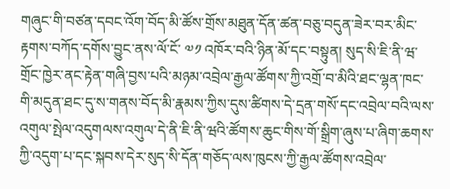གཞུང་གི་བཙན་དབང་འོག་བོད་མི་ཚོས་གྲོས་མཐུན་དོན་ཚན་བཅུ་བདུན་ཟེར་བར་མིང་རྟགས་བཀོད་དགོས་བྱུང་ནས་ལོ་ངོ་ ༧༡ འཁོར་བའི་ཉིན་མོ་དང་བསྟུན། སུད་སི་ཇི་ནི་ཝ་གྲོང་ཁྱེར་ནང་རྟེན་གཞི་བྱས་པའི་མཉམ་འབྲེལ་རྒྱལ་ཚོགས་ཀྱི་འགྲོ་བ་མིའི་ཐང་ལྷན་ཁང་གི་མདུན་ཐང་དུ་ས་གནས་བོད་མི་རྣམས་ཀྱིས་དུས་ཚིགས་དེ་དྲན་གསོ་དང་འབྲེལ་བའི་ལས་འགུལ་སྤེལ་འདུགལས་འགུལ་དེ་ནི་ཇི་ནི་ཝའི་ཚོགས་ཆུང་གིས་གོ་སྒྲིག་ཞུས་པ་ཞིག་ཆགས་ཀྱི་འདུག་པ་དང་སྐབས་དེར་སུད་སི་དོན་གཅོད་ལས་ཁུངས་ཀྱི་རྒྱལ་ཚོགས་འབྲེལ་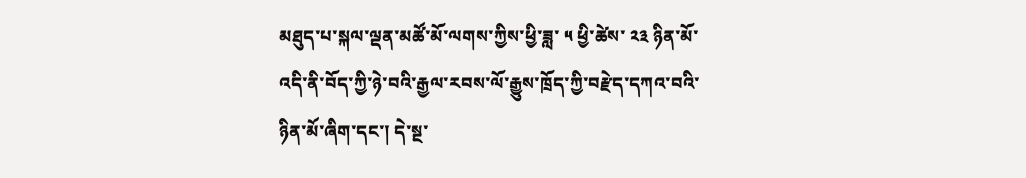མཐུད་པ་སྐལ་ལྡན་མཚོ་མོ་ལགས་ཀྱིས་ཕྱི་ཟླ་ ༥ ཕྱི་ཚེས་ ༢༣ ཉིན་མོ་འདི་ནི་བོད་ཀྱི་ཉེ་བའི་རྒྱལ་རབས་ལོ་རྒྱུས་ཁྲོད་ཀྱི་བརྫེད་དཀའ་བའི་ཉིན་མོ་ཞིག་དང་། དེ་སྔ་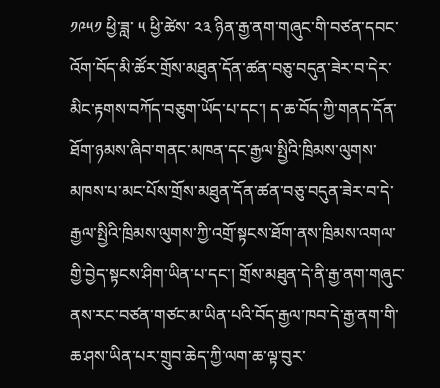༡༩༥༡ ཕྱི་ཟླ་ ༥ ཕྱི་ཚེས་ ༢༣ ཉིན་རྒྱ་ནག་གཞུང་གི་བཙན་དབང་འོག་བོད་མི་ཚོར་གྲོས་མཐུན་དོན་ཚན་བཅུ་བདུན་ཟེར་བ་དེར་མིང་རྟགས་བཀོད་བཅུག་ཡོད་པ་དང་། ད་ཆ་བོད་ཀྱི་གནད་དོན་ཐོག་ཉམས་ཞིབ་གནང་མཁན་དང་རྒྱལ་སྤྱིའི་ཁྲིམས་ལུགས་མཁས་པ་མང་པོས་གྲོས་མཐུན་དོན་ཚན་བཅུ་བདུན་ཟེར་བ་དེ་རྒྱལ་སྤྱིའི་ཁྲིམས་ལུགས་ཀྱི་འགྲོ་སྟངས་ཐོག་ནས་ཁྲིམས་འགལ་གྱི་བྱེད་སྟངས་ཤིག་ཡིན་པ་དང་། གྲོས་མཐུན་དེ་ནི་རྒྱ་ནག་གཞུང་ནས་རང་བཙན་གཙང་མ་ཡིན་པའི་བོད་རྒྱལ་ཁབ་དེ་རྒྱ་ནག་གི་ཆ་ཤས་ཡིན་པར་གྲུབ་ཆེད་ཀྱི་ལག་ཆ་ལྟ་བུར་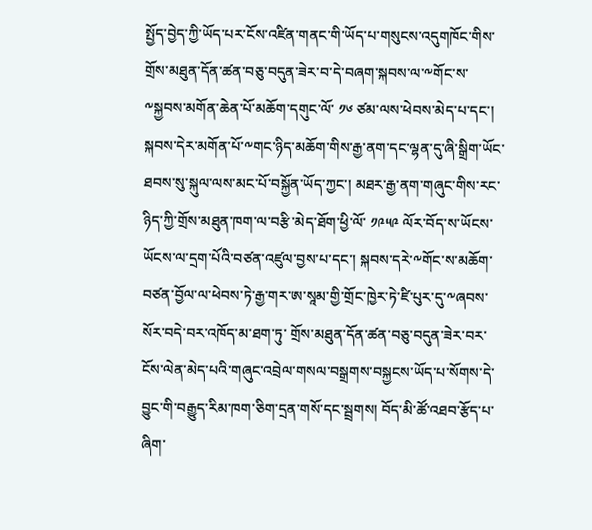སྤྱོད་བྱེད་ཀྱི་ཡོད་པར་ངོས་འཛིན་གནང་གི་ཡོད་པ་གསུངས་འདུགཁོང་གིས་གྲོས་མཐུན་དོན་ཚན་བཅུ་བདུན་ཟེར་བ་དེ་བཞག་སྐབས་ལ་༸གོང་ས་༸སྐྱབས་མགོན་ཆེན་པོ་མཆོག་དགུང་ལོ་ ༡༦ ཙམ་ལས་ཕེབས་མེད་པ་དང་། སྐབས་དེར་མགོན་པོ་༸གང་ཉིད་མཆོག་གིས་རྒྱ་ནག་དང་ལྷན་དུ་ཞི་སྒྲིག་ཡོང་ཐབས་སུ་སྐུལ་ལས་མང་པོ་བསྐྱོན་ཡོད་ཀྱང་། མཐར་རྒྱ་ནག་གཞུང་གིས་རང་ཉིད་ཀྱི་གྲོས་མཐུན་ཁག་ལ་བརྩི་མེད་ཐོག་ཕྱི་ལོ་ ༡༩༥༩ ལོར་བོད་ས་ཡོངས་ཡོངས་ལ་དྲག་པོའི་བཙན་འཛུལ་བྱས་པ་དང་། སྐབས་དརེ་༸གོང་ས་མཆོག་བཙན་བྱོལ་ལ་ཕེབས་ཏེ་རྒྱ་གར་ཨ་སཱམ་གྱི་གྲོང་ཁྱེར་ཏེ་ཛི་པུར་དུ་༸ཞབས་སོར་བདེ་བར་འཁོད་མ་ཐག་ཏུ་ གྲོས་མཐུན་དོན་ཚན་བཅུ་བདུན་ཟེར་བར་ངོས་ལེན་མེད་པའི་གཞུང་འབྲེལ་གསལ་བསྒྲགས་བསྐྱངས་ཡོད་པ་སོགས་དེ་བྱུང་གི་བརྒྱུད་རིམ་ཁག་ཅིག་དྲན་གསོ་དང་སྦྲགས། བོད་མི་ཚོ་འཐབ་རྩོད་པ་ཞིག་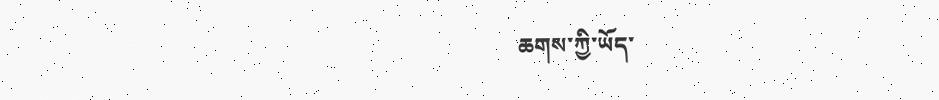ཆགས་ཀྱི་ཡོད་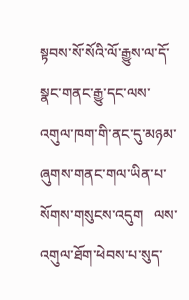སྟབས་སོ་སོའི་ལོ་རྒྱུས་ལ་དོ་སྣང་གནང་རྒྱུ་དང་ལས་འགུལ་ཁག་གི་ནང་དུ་མཉམ་ཞུགས་གནང་གལ་ཡིན་པ་སོགས་གསུངས་འདུག   ལས་འགུལ་ཐོག་ཕེབས་པ་སུད་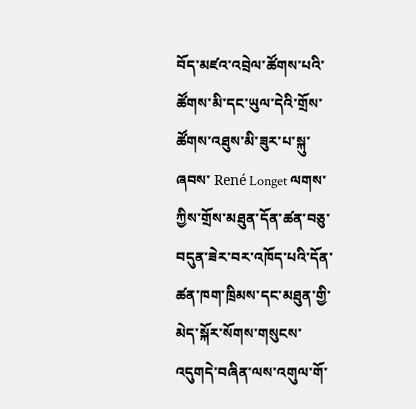བོད་མཛའ་འབྲེལ་ཚོགས་པའི་ཚོགས་མི་དང་ཡུལ་དེའི་གྲོས་ཚོགས་འཐུས་མི་ཟུར་པ་སྐུ་ཞབས་ René Longet ལགས་ཀྱིས་གྲོས་མཐུན་དོན་ཚན་བཅུ་བདུན་ཟེར་བར་འཁོད་པའི་དོན་ཚན་ཁག་ཁྲིམས་དང་མཐུན་གྱི་མེད་སྐོར་སོགས་གསུངས་འདུགདེ་བཞིན་ལས་འགུལ་གོ་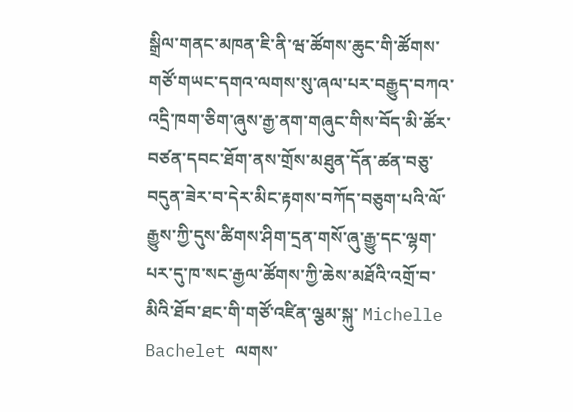སྒྲིལ་གནང་མཁན་ཇི་ནི་ཝ་ཚོགས་ཆུང་གི་ཚོགས་གཙོ་གཡང་དགའ་ལགས་སུ་ཞལ་པར་བརྒྱུད་བཀའ་འདྲི་ཁག་ཅིག་ཞུས་རྒྱ་ནག་གཞུང་གིས་བོད་མི་ཚོར་བཙན་དབང་ཐོག་ནས་གྲོས་མཐུན་དོན་ཚན་བཅུ་བདུན་ཟེར་བ་དེར་མིང་རྟགས་བཀོད་བཅུག་པའི་ལོ་རྒྱུས་ཀྱི་དུས་ཚིགས་ཤིག་དྲན་གསོ་ཞུ་རྒྱུ་དང་ལྷག་པར་དུ་ཁ་སང་རྒྱལ་ཚོགས་ཀྱི་ཆེས་མཐོའི་འགྲོ་བ་མིའི་ཐོབ་ཐང་གི་གཙོ་འཛིན་ལྕམ་སྐུ་ Michelle Bachelet ལགས་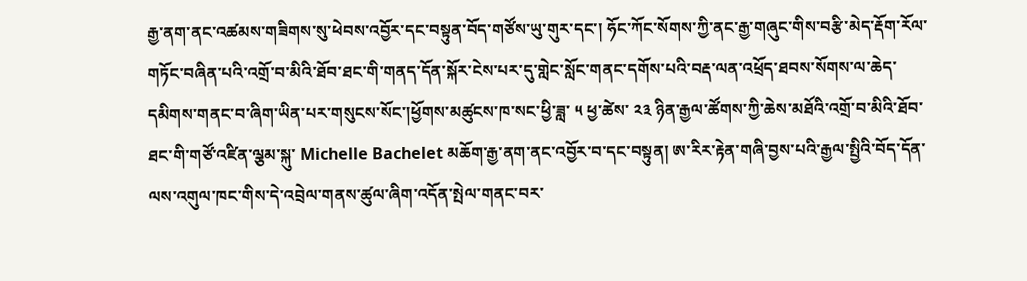རྒྱ་ནག་ནང་འཚམས་གཟིགས་སུ་ཕེབས་འབྱོར་དང་བསྟུན་བོད་གཙོས་ཡུ་གུར་དང་། ཧོང་ཀོང་སོགས་ཀྱི་ནང་རྒྱ་གཞུང་གིས་བརྩི་མེད་རྡོག་རོལ་གཏོང་བཞིན་པའི་འགྲོ་བ་མིའི་ཐོབ་ཐང་གི་གནད་དོན་སྐོར་ངེས་པར་དུ་གླེང་སློང་གནང་དགོས་པའི་བརྡ་ལན་འཕྲོད་ཐབས་སོགས་ལ་ཆེད་དམིགས་གནང་བ་ཞིག་ཡིན་པར་གསུངས་སོང་།ཕྱོགས་མཚུངས་ཁ་སང་ཕྱི་ཟླ་ ༥ ཕྱ་ཚེས་ ༢༣ ཉིན་རྒྱལ་ཚོགས་ཀྱི་ཆེས་མཐོའི་འགྲོ་བ་མིའི་ཐོབ་ཐང་གི་གཙོ་འཛིན་ལྕམ་སྐུ་ Michelle Bachelet མཆོག་རྒྱ་ནག་ནང་འབྱོར་བ་དང་བསྟུན། ཨ་རིར་རྟེན་གཞི་བྱས་པའི་རྒྱལ་སྤྱིའི་བོད་དོན་ལས་འགུལ་ཁང་གིས་དེ་འབྲེལ་གནས་ཚུལ་ཞིག་འདོན་སྤེལ་གནང་བར་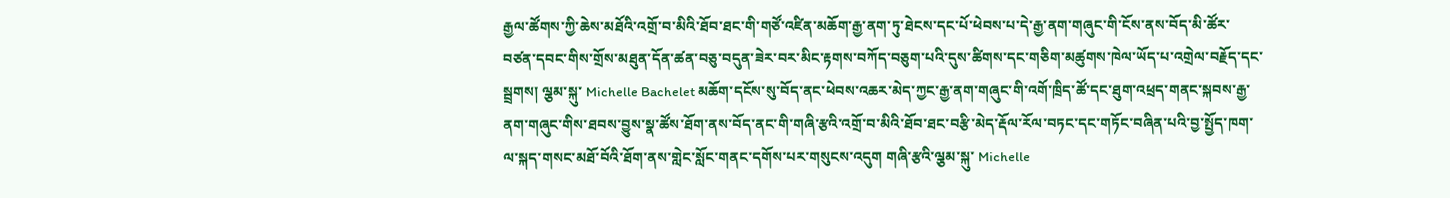རྒྱལ་ཚོགས་ཀྱི་ཆེས་མཐོའི་འགྲོ་བ་མིའི་ཐོབ་ཐང་གི་གཙོ་འཛིན་མཆོག་རྒྱ་ནག་ཏུ་ཐེངས་དང་པོ་ཕེབས་པ་དེ་རྒྱ་ནག་གཞུང་གི་ངོས་ནས་བོད་མི་ཚོར་བཙན་དབང་གིས་གྲོས་མཐུན་དོན་ཚན་བཅུ་བདུན་ཟེར་བར་མིང་རྟགས་བཀོད་བཅུག་པའི་དུས་ཚིགས་དང་གཅིག་མཚུགས་ཁེལ་ཡོད་པ་འགྲེལ་བརྗོད་དང་སྦྲགས། ལྕམ་སྐུ་ Michelle Bachelet མཆོག་དངོས་སུ་བོད་ནང་ཕེབས་འཆར་མེད་ཀྱང་རྒྱ་ནག་གཞུང་གི་འགོ་ཁྲིད་ཚོ་དང་ཐུག་འཕྲད་གནང་སྐབས་རྒྱ་ནག་གཞུང་གིས་ཐབས་བྱུས་སྣ་ཚོས་ཐོག་ནས་བོད་ནང་གི་གཞི་རྩའི་འགྲོ་བ་མིའི་ཐོབ་ཐང་བརྩི་མེད་རྡོལ་རོལ་བཏང་དང་གཏོང་བཞིན་པའི་བྱ་སྤྱོད་ཁག་ལ་སྐད་གསང་མཐོ་བོའི་ཐོག་ནས་གླེང་སློང་གནང་དགོས་པར་གསུངས་འདུག གཞི་རྩའི་ལྕམ་སྐུ་ Michelle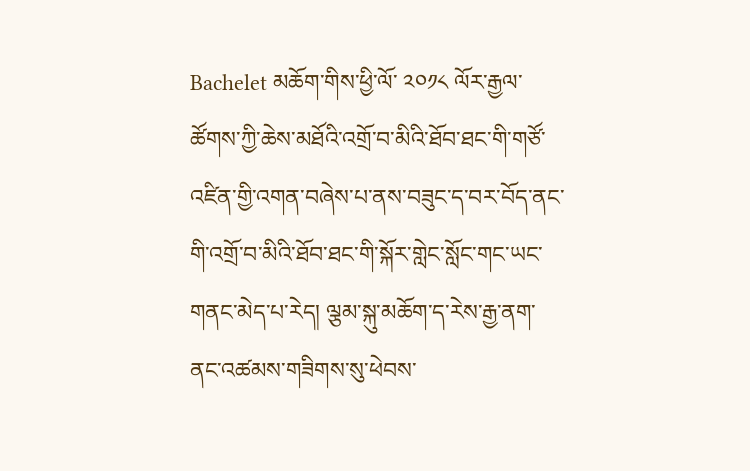Bachelet མཆོག་གིས་ཕྱི་ལོ་ ༢༠༡༨ ལོར་རྒྱལ་ཚོགས་ཀྱི་ཆེས་མཐོའི་འགྲོ་བ་མིའི་ཐོབ་ཐང་གི་གཙོ་འཛིན་གྱི་འགན་བཞེས་པ་ནས་བཟུང་ད་བར་བོད་ནང་གི་འགྲོ་བ་མིའི་ཐོབ་ཐང་གི་སྐོར་གླེང་སློང་གང་ཡང་གནང་མེད་པ་རེད། ལྕམ་སྐུ་མཆོག་ད་རེས་རྒྱ་ནག་ནང་འཚམས་གཟིགས་སུ་ཕེབས་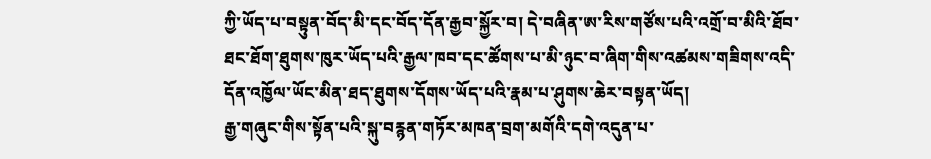ཀྱི་ཡོད་པ་བསྟུན་བོད་མི་དང་བོད་དོན་རྒྱབ་སྐྱོར་བ། དེ་བཞིན་ཨ་རིས་གཙོས་པའི་འགྲོ་བ་མིའི་ཐོབ་ཐང་ཐོག་ཐུགས་ཁུར་ཡོད་པའི་རྒྱལ་ཁབ་དང་ཚོགས་པ་མི་ཉུང་བ་ཞིག་གིས་འཚམས་གཟིགས་འདི་དོན་འཁྱོལ་ཡོང་མིན་ཐད་ཐུགས་དོགས་ཡོད་པའི་རྣམ་པ་ཤུགས་ཆེར་བསྟན་ཡོད།
རྒྱ་གཞུང་གིས་སྟོན་པའི་སྐུ་བརྙན་གཏོར་མཁན་བྲག་མགོའི་དགེ་འདུན་པ་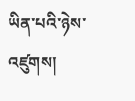ཡིན་པའི་ཉེས་འཛུགས།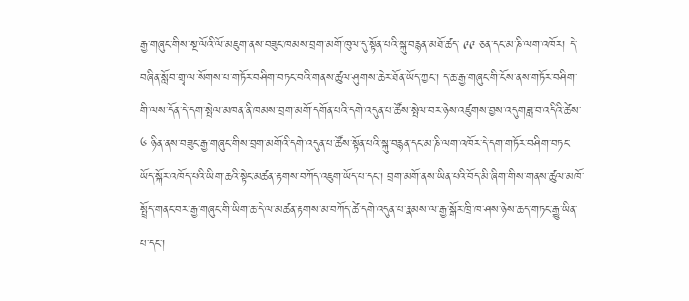རྒྱ་གཞུང་གིས་སྔ་ལོའི་ལོ་མཇུག་ནས་བཟུང་ཁམས་བྲག་མགོ་ཁུལ་དུ་སྟོན་པའི་སྐུ་བརྙན་མཐོ་ཚད་ ༩༩ ཅན་དང་མ་ཎི་ལག་འཁོར། དེ་བཞིན་སློབ་གྲྭ་ལ་སོགས་པ་གཏོར་བཤིག་བཏང་བའི་གནས་ཚུལ་ཤུགས་ཆེར་ཐོན་ཡོད་ཀྱང་། ད་ཆ་རྒྱ་གཞུང་གི་ངོས་ནས་གཏོར་བཤིག་གི་ལས་དོན་དེ་དག་སྤེལ་མཁན་ནི་ཁམས་བྲག་མགོ་དགོན་པའི་དགེ་འདུན་པ་ཚོས་སྤེལ་བར་ཉེས་འཛུགས་བྱས་འདུགཟླ་བ་འདིའི་ཚེས་ ༦ ཉིན་ནས་བཟུང་རྒྱ་གཞུང་གིས་བྲག་མགོའི་དགེ་འདུན་པ་ཚོས་སྟོན་པའི་སྐུ་བརྙན་དང་མ་ཎི་ལག་འཁོར་དེ་དག་གཏོར་བཤིག་བཏང་ཡོད་སྐོར་འཁོད་པའི་ཡིག་ཆའི་སྟེང་མཚན་རྟགས་བཀོད་འཇུག་ཡོད་པ་དང་། བྲག་མགོ་ནས་ཡིན་པའི་བོད་མི་ཞིག་གིས་གནས་ཚུལ་མཁོ་སྤྲོད་གནང་བར་རྒྱ་གཞུང་གི་ཡིག་ཆ་དེ་ལ་མཚན་རྟགས་མ་བཀོད་ཚེ་དགེ་འདུན་པ་རྣམས་ལ་རྒྱ་སྒོར་ཁྲི་ཁ་ཤས་ཉེས་ཆད་གཏང་རྒྱུ་ཡིན་པ་དང་།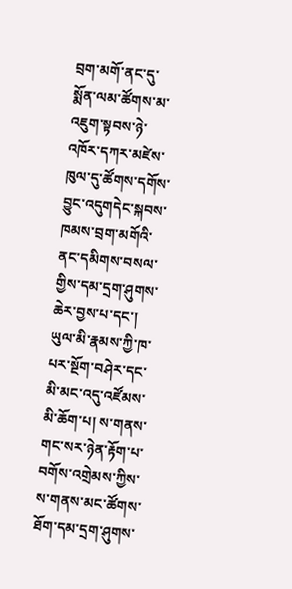བྲག་མགོ་ནང་དུ་སྨོན་ལམ་ཚོགས་མ་འཇུག་སྟབས་ཉེ་འཁོར་དཀར་མཛེས་ཁུལ་དུ་ཚོགས་དགོས་བྱུང་འདུགདེང་སྐབས་ཁམས་བྲག་མགོའི་ནང་དམིགས་བསལ་གྱིས་དམ་དྲག་ཤུགས་ཆེར་བྱས་པ་དང་། ཡུལ་མི་རྣམས་ཀྱི་ཁ་པར་སྔོག་བཤེར་དང་མི་མང་འདུ་འཛོམས་མི་ཆོག་པ། ས་གནས་གང་སར་ཉེན་རྟོག་པ་བགོས་འགྲེམས་ཀྱིས་ས་གནས་མང་ཚོགས་ཐོག་དམ་དྲག་ཤུགས་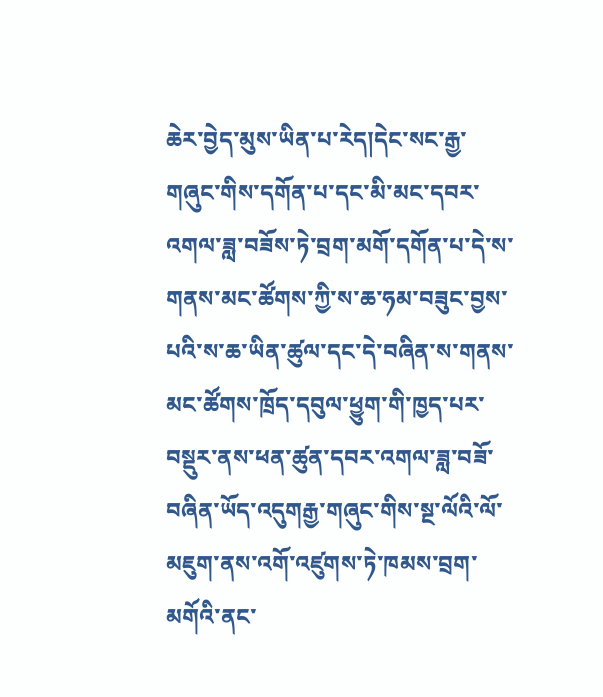ཆེར་བྱེད་མུས་ཡིན་པ་རེད།དེང་སང་རྒྱ་གཞུང་གིས་དགོན་པ་དང་མི་མང་དབར་འགལ་ཟླ་བཟོས་ཏེ་བྲག་མགོ་དགོན་པ་དེ་ས་གནས་མང་ཚོགས་ཀྱི་ས་ཆ་ཧམ་བཟུང་བྱས་པའི་ས་ཆ་ཡིན་ཚུལ་དང་དེ་བཞིན་ས་གནས་མང་ཚོགས་ཁྲོད་དབུལ་ཕྱུག་གི་ཁྱད་པར་བསྡུར་ནས་ཕན་ཚུན་དབར་འགལ་ཟླ་བཟོ་བཞིན་ཡོད་འདུགརྒྱ་གཞུང་གིས་སྔ་ལོའི་ལོ་མཇུག་ནས་འགོ་འཛུགས་ཏེ་ཁམས་བྲག་མགོའི་ནང་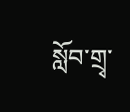སློབ་གྲྭ་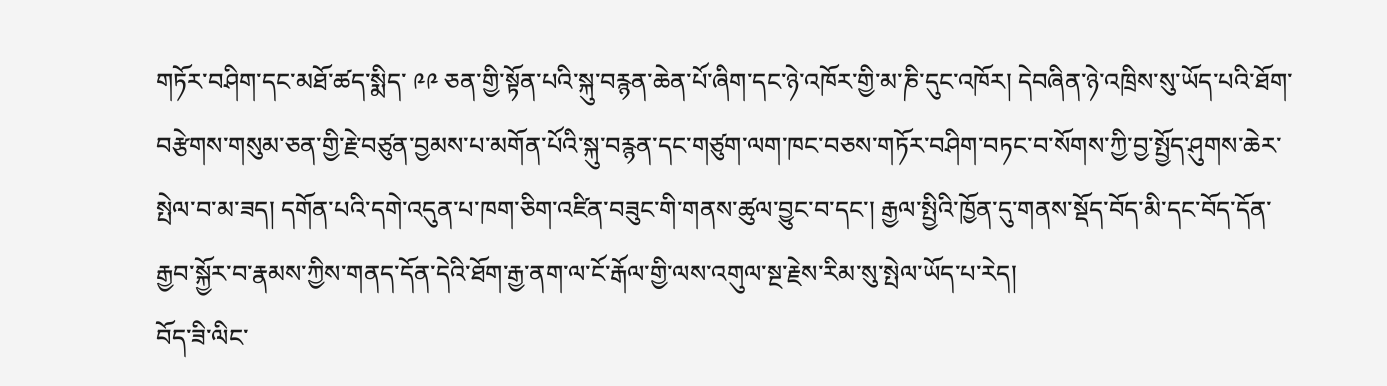གཏོར་བཤིག་དང་མཐོ་ཚད་སྨིད་ ༩༩ ཅན་གྱི་སྟོན་པའི་སྐུ་བརྙན་ཆེན་པོ་ཞིག་དང་ཉེ་འཁོར་གྱི་མ་ཎི་དུང་འཁོར། དེབཞིན་ཉེ་འཁྲིས་སུ་ཡོད་པའི་ཐོག་བརྩེགས་གསུམ་ཅན་གྱི་རྗེ་བཙུན་བྱམས་པ་མགོན་པོའི་སྐུ་བརྙན་དང་གཙུག་ལག་ཁང་བཅས་གཏོར་བཤིག་བཏང་བ་སོགས་ཀྱི་བྱ་སྤྱོད་ཤུགས་ཆེར་སྤེལ་བ་མ་ཟད། དགོན་པའི་དགེ་འདུན་པ་ཁག་ཅིག་འཛིན་བཟུང་གི་གནས་ཚུལ་བྱུང་བ་དང་། རྒྱལ་སྤྱིའི་ཁྱོན་དུ་གནས་སྡོད་བོད་མི་དང་བོད་དོན་རྒྱབ་སྐྱོར་བ་རྣམས་ཀྱིས་གནད་དོན་དེའི་ཐོག་རྒྱ་ནག་ལ་ངོ་རྒོལ་གྱི་ལས་འགུལ་སྔ་རྗེས་རིམ་སུ་སྤེལ་ཡོད་པ་རེད།
བོད་ཟི་ལིང་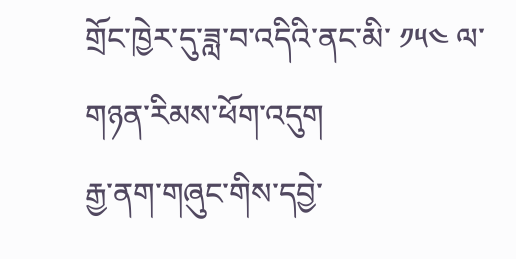གྲོང་ཁྱེར་དུ་ཟླ་བ་འདིའི་ནང་མི་ ༡༥༤ ལ་གཉན་རིམས་ཕོག་འདུག
རྒྱ་ནག་གཞུང་གིས་དབྱེ་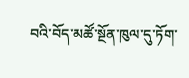བའི་བོད་མཚོ་སྔོན་ཁུལ་དུ་ཏོག་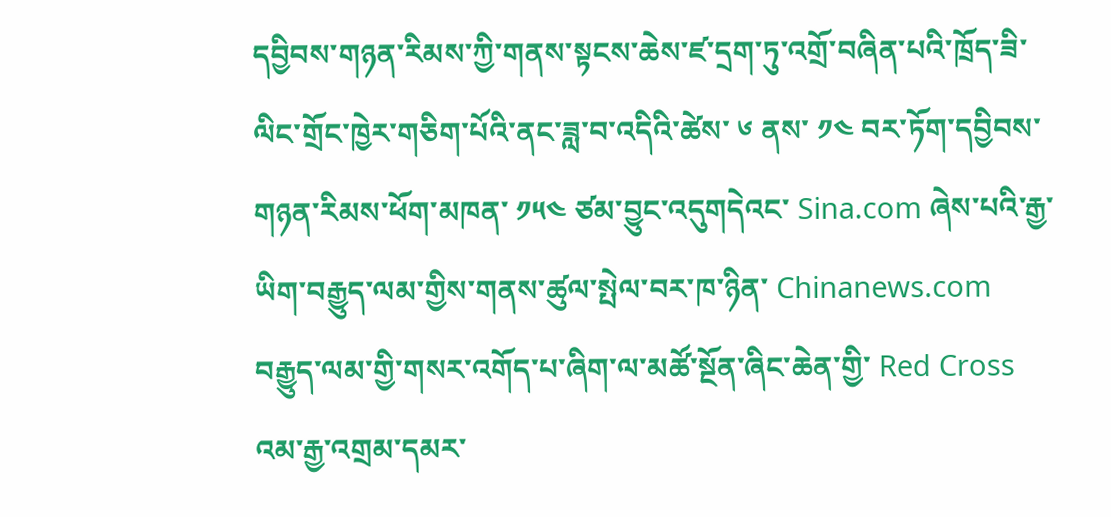དབྱིབས་གཉན་རིམས་ཀྱི་གནས་སྟངས་ཆེས་ཛ་དྲག་ཏུ་འགྲོ་བཞིན་པའི་ཁྲོད་ཟི་ལིང་གྲོང་ཁྱེར་གཅིག་པོའི་ནང་ཟླ་བ་འདིའི་ཚེས་ ༦ ནས་ ༡༤ བར་ཏོག་དབྱིབས་གཉན་རིམས་ཕོག་མཁན་ ༡༥༤ ཙམ་བྱུང་འདུགདེའང་ Sina.com ཞེས་པའི་རྒྱ་ཡིག་བརྒྱུད་ལམ་གྱིས་གནས་ཚུལ་སྤེལ་བར་ཁ་ཉིན་ Chinanews.com བརྒྱུད་ལམ་གྱི་གསར་འགོད་པ་ཞིག་ལ་མཚོ་སྔོན་ཞིང་ཆེན་གྱི་ Red Cross འམ་རྒྱ་འགྲམ་དམར་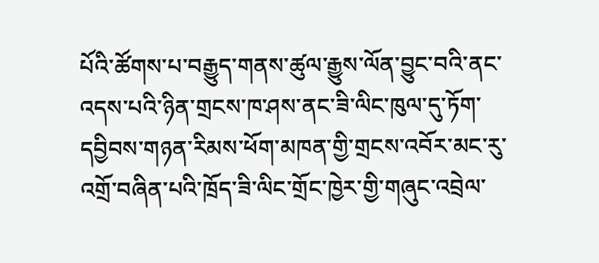པོའི་ཚོགས་པ་བརྒྱུད་གནས་ཚུལ་རྒྱུས་ལོན་བྱུང་བའི་ནང་འདས་པའི་ཉིན་གྲངས་ཁ་ཤས་ནང་ཟི་ལིང་ཁུལ་དུ་ཏོག་དབྱིབས་གཉན་རིམས་ཕོག་མཁན་གྱི་གྲངས་འབོར་མང་རུ་འགྲོ་བཞིན་པའི་ཁྲོད་ཟི་ལིང་གྲོང་ཁྱེར་གྱི་གཞུང་འབྲེལ་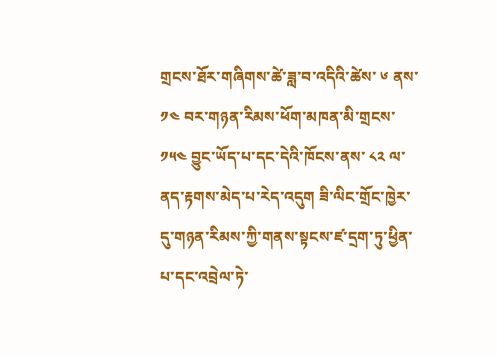གྲངས་ཐོར་གཞིགས་ཚེ་ཟླ་བ་འདིའི་ཚེས་ ༦ ནས་ ༡༤ བར་གཉན་རིམས་ཕོག་མཁན་མི་གྲངས་ ༡༥༤ བྱུང་ཡོད་པ་དང་དེའི་ཁོངས་ནས་ ༨༢ ལ་ནད་རྟགས་མེད་པ་རེད་འདུག ཟི་ལིང་གྲོང་ཁྱེར་དུ་གཉན་རིམས་ཀྱི་གནས་སྟངས་ཛ་དྲག་ཏུ་ཕྱིན་པ་དང་འབྲེལ་ཏེ་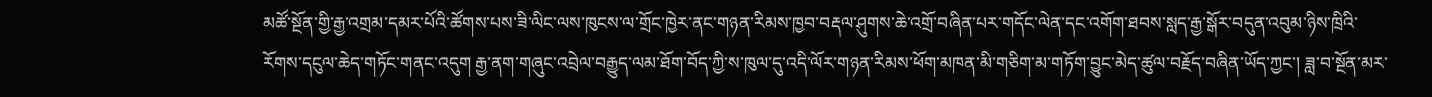མཚོ་སྔོན་གྱི་རྒྱ་འགྲམ་དམར་པོའི་ཚོགས་པས་ཟི་ལིང་ལས་ཁུངས་ལ་གྲོང་ཁྱེར་ནང་གཉན་རིམས་ཁྱབ་བརྡལ་ཤུགས་ཆེ་འགྲོ་བཞིན་པར་གདོང་ལེན་དང་འགོག་ཐབས་སླད་རྒྱ་སྒོར་བདུན་འབུམ་ཉིས་ཁྲིའི་རོགས་དངུལ་ཆེད་གཏོང་གནང་འདུག རྒྱ་ནག་གཞུང་འབྲེལ་བརྒྱུད་ལམ་ཐོག་བོད་ཀྱི་ས་ཁུལ་དུ་འདི་ལོར་གཉན་རིམས་ཕོག་མཁན་མི་གཅིག་མ་གཏོག་བྱུང་མེད་ཚུལ་བརྗོད་བཞིན་ཡོད་ཀྱང་། ཟླ་བ་སྔོན་མར་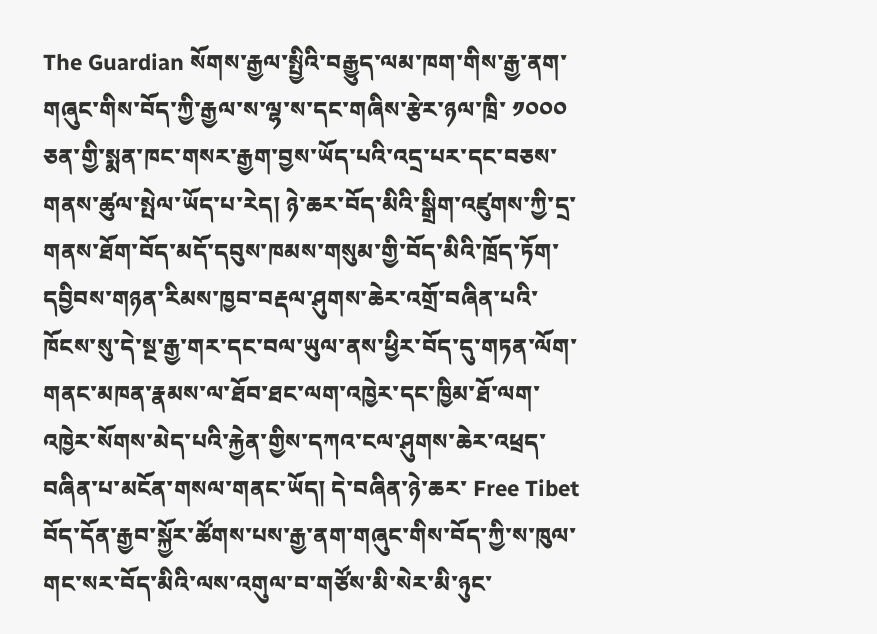The Guardian སོགས་རྒྱལ་སྤྱིའི་བརྒྱུད་ལམ་ཁག་གིས་རྒྱ་ནག་གཞུང་གིས་བོད་ཀྱི་རྒྱལ་ས་ལྷ་ས་དང་གཞིས་རྩེར་ཉལ་ཁྲི་ ༡༠༠༠ ཅན་གྱི་སྨན་ཁང་གསར་རྒྱག་བྱས་ཡོད་པའི་འདྲ་པར་དང་བཅས་གནས་ཚུལ་སྤེལ་ཡོད་པ་རེད། ཉེ་ཆར་བོད་མིའི་སྒྲིག་འཛུགས་ཀྱི་དྲ་གནས་ཐོག་བོད་མདོ་དབུས་ཁམས་གསུམ་གྱི་བོད་མིའི་ཁྲོད་ཏོག་དབྱིབས་གཉན་རིམས་ཁྱབ་བརྡལ་ཤུགས་ཆེར་འགྲོ་བཞིན་པའི་ཁོངས་སུ་དེ་སྔ་རྒྱ་གར་དང་བལ་ཡུལ་ནས་ཕྱིར་བོད་དུ་གཏན་ལོག་གནང་མཁན་རྣམས་ལ་ཐོབ་ཐང་ལག་འཁྱེར་དང་ཁྱིམ་ཐོ་ལག་འཁྱེར་སོགས་མེད་པའི་རྐྱེན་གྱིས་དཀའ་ངལ་ཤུགས་ཆེར་འཕྲད་བཞིན་པ་མངོན་གསལ་གནང་ཡོད། དེ་བཞིན་ཉེ་ཆར་ Free Tibet བོད་དོན་རྒྱབ་སྐྱོར་ཚོགས་པས་རྒྱ་ནག་གཞུང་གིས་བོད་ཀྱི་ས་ཁུལ་གང་སར་བོད་མིའི་ལས་འགུལ་བ་གཙོས་མི་སེར་མི་ཉུང་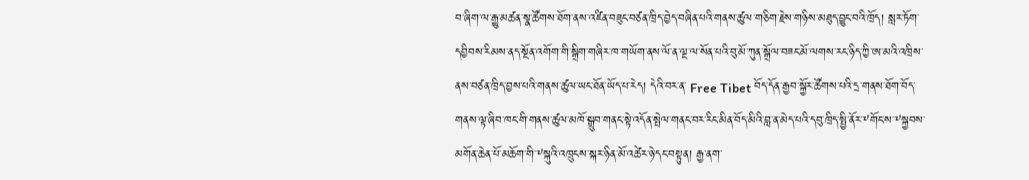བ་ཞིག་ལ་རྒྱུ་མཚན་སྣ་ཚོགས་ཐོག་ནས་འཛིན་བཟུང་བཙན་ཁྲིད་བྱེད་བཞིན་པའི་གནས་ཚུལ་གཅིག་རྗེས་གཉིས་མཐུད་བྱུང་བའི་ཁྲོད། སླར་ཏོག་དབྱིབས་རིམས་ནད་སྔོན་འགོག་གི་སྒྲིག་གཞིར་ཁ་གཡོག་ནས་ལོ་ན་ལྔ་ལ་སོན་པའི་བུ་མོ་ཀུན་སྒྲོལ་བཟང་མོ་ལགས་རང་ཉིད་ཀྱི་ཨ་མའི་འཁྲིས་ནས་བཙན་ཁྲིད་བྱས་པའི་གནས་ཚུལ་ཡང་ཐོན་ཡོད་པ་རེད། དེའི་བར་ན་ Free Tibet བོད་དོན་རྒྱབ་སྐྱོར་ཚོགས་པའི་དྲ་གནས་ཐོག་བོད་གནས་ལྟ་ཞིབ་ཁང་གི་གནས་ཚུལ་མཁོ་སྒྲུབ་གནང་སྟེ་འདོན་སྤེལ་གནང་བར་རིང་མིན་བོད་མིའི་བླ་ན་མེད་པའི་དབུ་ཁྲིད་སྤྱི་ནོར་༸གོང་ས་༸སྐྱབས་མགོན་ཆེན་པོ་མཆོག་གི་༸སྐུའི་འཁྲུངས་སྐར་ཉིན་མོ་འཚེར་ཉེ་དང་བསྟུན། རྒྱ་ནག་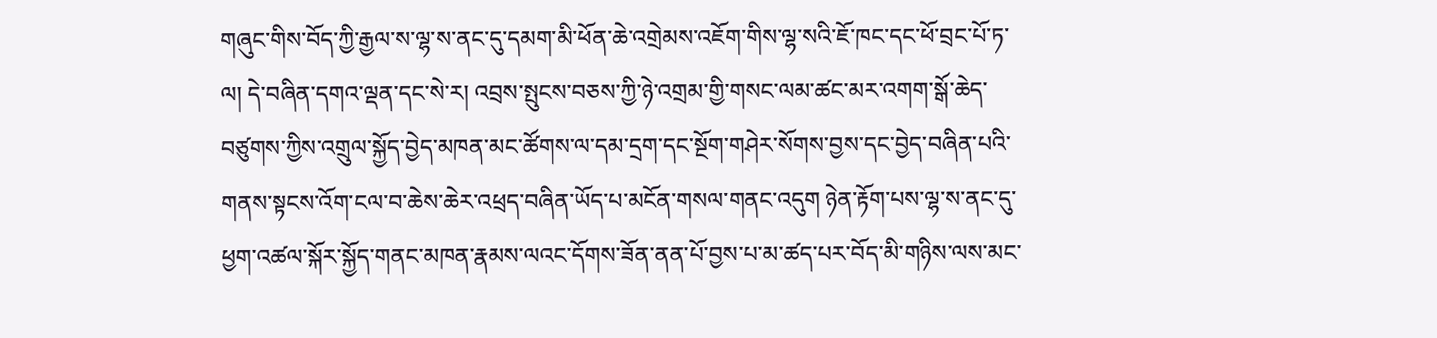གཞུང་གིས་བོད་ཀྱི་རྒྱལ་ས་ལྷ་ས་ནང་དུ་དམག་མི་ཕོན་ཆེ་འགྲེམས་འཇོག་གིས་ལྷ་སའི་ཇོ་ཁང་དང་ཕོ་བྲང་པོ་ཏ་ལ། དེ་བཞིན་དགའ་ལྡན་དང་སེ་ར། འབྲས་སྤུངས་བཅས་ཀྱི་ཉེ་འགྲམ་གྱི་གསང་ལམ་ཚང་མར་འགག་སྒོ་ཆེད་བཙུགས་ཀྱིས་འགྲུལ་སྐྱོད་བྱེད་མཁན་མང་ཚོགས་ལ་དམ་དྲག་དང་སྔོག་གཤེར་སོགས་བྱས་དང་བྱེད་བཞིན་པའི་གནས་སྟངས་འོག་ངལ་བ་ཆེས་ཆེར་འཕྲད་བཞིན་ཡོད་པ་མངོན་གསལ་གནང་འདུག ཉེན་རྟོག་པས་ལྷ་ས་ནང་དུ་ཕྱག་འཚལ་སྐོར་སྐྱོད་གནང་མཁན་རྣམས་ལའང་དོགས་ཟོན་ནན་པོ་བྱས་པ་མ་ཚད་པར་བོད་མི་གཉིས་ལས་མང་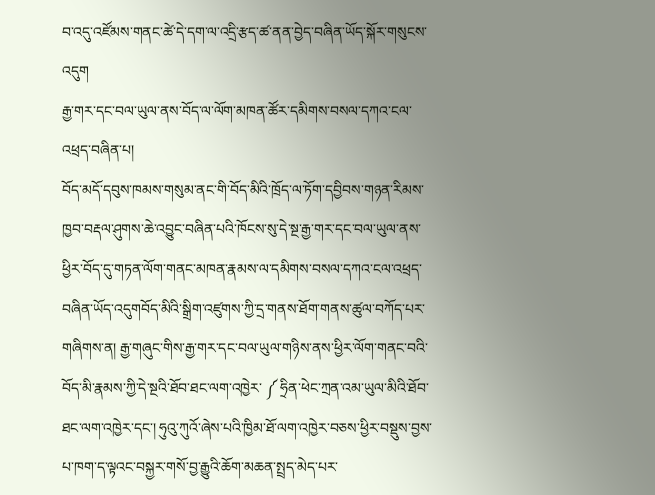བ་འདུ་འཛོམས་གནང་ཚེ་དེ་དག་ལ་འདྲི་རྩད་ཚ་ནན་བྱེད་བཞིན་ཡོད་སྐོར་གསུངས་འདུག
རྒྱ་གར་དང་བལ་ཡུལ་ནས་བོད་ལ་ལོག་མཁན་ཚོར་དམིགས་བསལ་དཀའ་ངལ་འཕྲད་བཞིན་པ།
བོད་མདོ་དབུས་ཁམས་གསུམ་ནང་གི་བོད་མིའི་ཁྲོད་ལ་ཏོག་དབྱིབས་གཉན་རིམས་ཁྱབ་བརྡལ་ཤུགས་ཆེ་འབྱུང་བཞིན་པའི་ཁོངས་སུ་དེ་སྔ་རྒྱ་གར་དང་བལ་ཡུལ་ནས་ཕྱིར་བོད་དུ་གཏན་ལོག་གནང་མཁན་རྣམས་ལ་དམིགས་བསལ་དཀའ་ངལ་འཕྲད་བཞིན་ཡོད་འདུགབོད་མིའི་སྒྲིག་འཛུགས་ཀྱི་དྲ་གནས་ཐོག་གནས་ཚུལ་བཀོད་པར་གཞིགས་ན། རྒྱ་གཞུང་གིས་རྒྱ་གར་དང་བལ་ཡུལ་གཉིས་ནས་ཕྱིར་ལོག་གནང་བའི་བོད་མི་རྣམས་ཀྱི་དེ་སྔའི་ཐོབ་ཐང་ལག་འཁྱེར་ ༼ ཧྲིན་ཕེང་ཀྲན་འམ་ཡུལ་མིའི་ཐོབ་ཐང་ལག་འཁྱེར་དང་། ཧུའུ་ཀུའོ་ཞེས་པའི་ཁྱིམ་ཐོ་ལག་འཁྱེར་བཅས་ཕྱིར་བསྡུས་བྱས་པ་ཁག་ད་ལྟའང་བསྐྱར་གསོ་བྱ་རྒྱུའི་ཆོག་མཆན་སྤྲད་མེད་པར་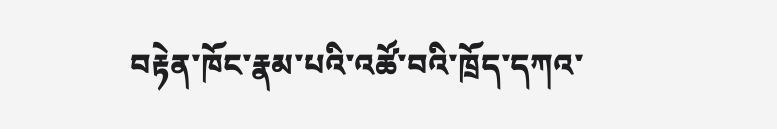བརྟེན་ཁོང་རྣམ་པའི་འཚོ་བའི་ཁྲོད་དཀའ་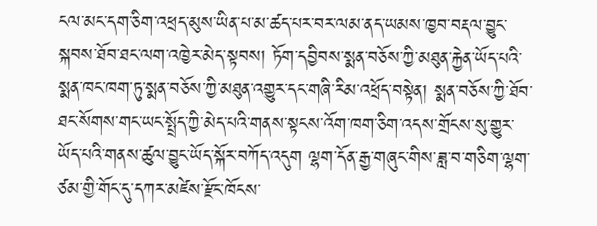ངལ་མང་དག་ཅིག་འཕྲད་མུས་ཡིན་པ་མ་ཚད་པར་བར་ལམ་ནད་ཡམས་ཁྱབ་བརྡལ་བྱུང་སྐབས་ཐོབ་ཐང་ལག་འཁྱེར་མེད་སྟབས། ཏོག་དབྱིབས་སྨན་བཅོས་ཀྱི་མཐུན་རྐྱེན་ཡོད་པའི་སྨན་ཁང་ཁག་ཏུ་སྨན་བཅོས་ཀྱི་མཐུན་འགྱུར་དང་གཞི་རིམ་འཕྲོད་བསྟེན། སྨན་བཅོས་ཀྱི་ཐོབ་ཐང་སོགས་གང་ཡང་སྤྲོད་ཀྱི་མེད་པའི་གནས་སྟངས་འོག་ཁག་ཅིག་འདས་གྲོངས་སུ་གྱུར་ཡོད་པའི་གནས་ཚུལ་བྱུང་ཡོད་སྐོར་བཀོད་འདུག ལྷག་དོན་རྒྱ་གཞུང་གིས་ཟླ་བ་གཅིག་ལྷག་ཙམ་གྱི་གོང་དུ་དཀར་མཛེས་རྫོང་ཁོངས་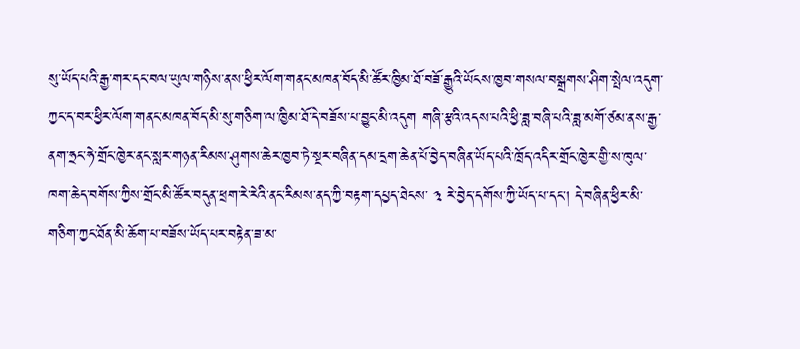སུ་ཡོད་པའི་རྒྱ་གར་དང་བལ་ཡུལ་གཉིས་ནས་ཕྱིར་ལོག་གནང་མཁན་བོད་མི་ཚོར་ཁྱིམ་ཐོ་བཟོ་རྒྱུའི་ཡོངས་ཁྱབ་གསལ་བསྒྲགས་ཤིག་སྤེལ་འདུག་ཀྱང་ད་བར་ཕྱིར་ལོག་གནང་མཁན་བོད་མི་སུ་གཅིག་ལ་ཁྱིམ་ཐོ་དེ་བཟོས་པ་བྱུང་མི་འདུག གཞི་རྩའི་འདས་པའི་ཕྱི་ཟླ་བཞི་པའི་ཟླ་མགོ་ཙམ་ནས་རྒྱ་ནག་ཧྲང་ཧེ་གྲོང་ཁྱེར་ནང་སླར་གཉན་རིམས་ཤུགས་ཆེར་ཁྱབ་ཏེ་སྔར་བཞིན་དམ་དྲག་ཆེན་པོ་བྱེད་བཞིན་ཡོད་པའི་ཁྲོད་འདིར་གྲོང་ཁྱེར་གྱི་ས་ཁུལ་ཁག་ཆེད་བགོས་ཀྱིས་གྲོང་མི་ཚོར་བདུན་ཕྲག་རེ་རེའི་ནང་རིམས་ནད་ཀྱི་བརྟག་དཔྱད་ཐེངས་ ༣ རེ་བྱེད་དགོས་ཀྱི་ཡོད་པ་དང་། དེ་བཞིན་ཕྱིར་མི་གཅིག་ཀྱང་ཐོན་མི་ཆོག་པ་བཟོས་ཡོད་པར་བརྟེན་ཟ་མ་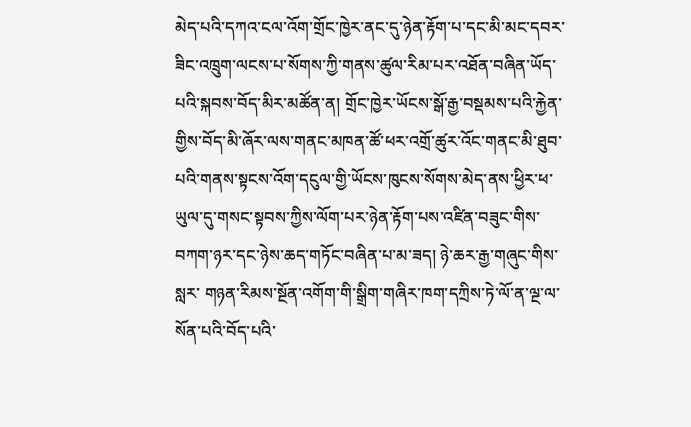མེད་པའི་དཀའ་ངལ་འོག་གྲོང་ཁྱེར་ནང་དུ་ཉེན་རྟོག་པ་དང་མི་མང་དབར་ཟིང་འཁྲུག་ལངས་པ་སོགས་ཀྱི་གནས་ཚུལ་རིམ་པར་འཐོན་བཞིན་ཡོད་པའི་སྐབས་བོད་མིར་མཚོན་ན། གྲོང་ཁྱེར་ཡོངས་སྒོ་རྒྱ་བསྡམས་པའི་རྐྱེན་གྱིས་བོད་མི་ཞོར་ལས་གནང་མཁན་ཚོ་ཕར་འགྲོ་ཚུར་འོང་གནང་མི་ཐུབ་པའི་གནས་སྟངས་འོག་དངུལ་གྱི་ཡོངས་ཁུངས་སོགས་མེད་ནས་ཕྱིར་ཕ་ཡུལ་དུ་གསང་སྟབས་ཀྱིས་ལོག་པར་ཉེན་རྟོག་པས་འཛིན་བཟུང་གིས་བཀག་ཉར་དང་ཉེས་ཆད་གཏོང་བཞིན་པ་མ་ཟད། ཉེ་ཆར་རྒྱ་གཞུང་གིས་སླར་ གཉན་རིམས་སྔོན་འགོག་གི་སྒྲིག་གཞིར་ཁག་དཀྲིས་ཏེ་ལོ་ན་ལྔ་ལ་སོན་པའི་བོད་པའི་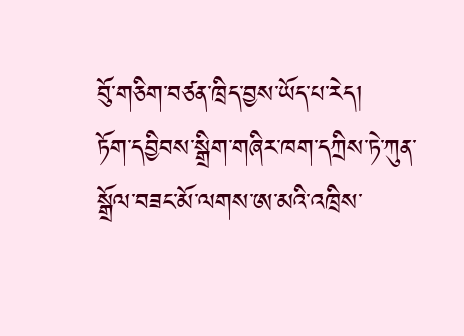བོུ་གཅིག་བཙན་ཁྲིད་བྱས་ཡོད་པ་རེད།
ཏོག་དབྱིབས་སྒྲིག་གཞིར་ཁག་དཀྲིས་ཏེ་ཀུན་སྒྲོལ་བཟང་མོ་ལགས་ཨ་མའི་འཁྲིས་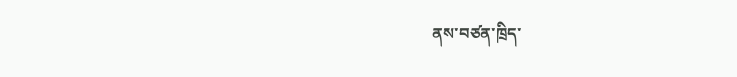ནས་བཙན་ཁྲིད་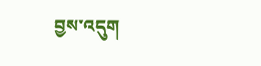བྱས་འདུག